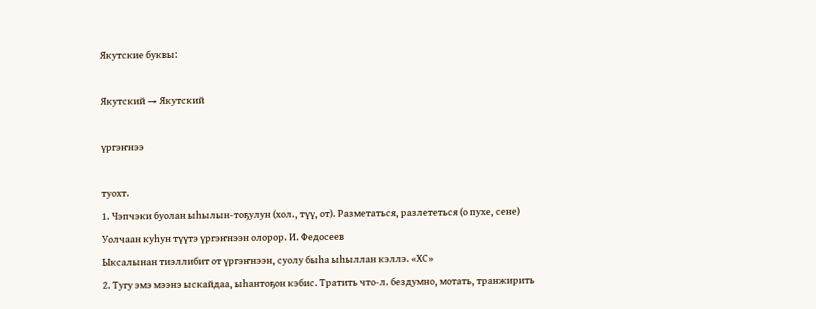Якутские буквы:

Якутский → Якутский

үргэҥнээ

туохт.
1. Чэпчэки буолан ыһылын-тоҕулун (хол., түү, от). Разметаться, разлететься (о пухе, сене)
Уолчаан куһун түүтэ үргэҥнээн олорор. И. Федосеев
Ыксалынан тиэллибит от үргэҥнээн, суолу быһа ыһыллан кэллэ. «ХС»
2. Тугу эмэ мээнэ ыскайдаа, ыһантоҕон кэбис. Тратить что-л. бездумно, мотать, транжирить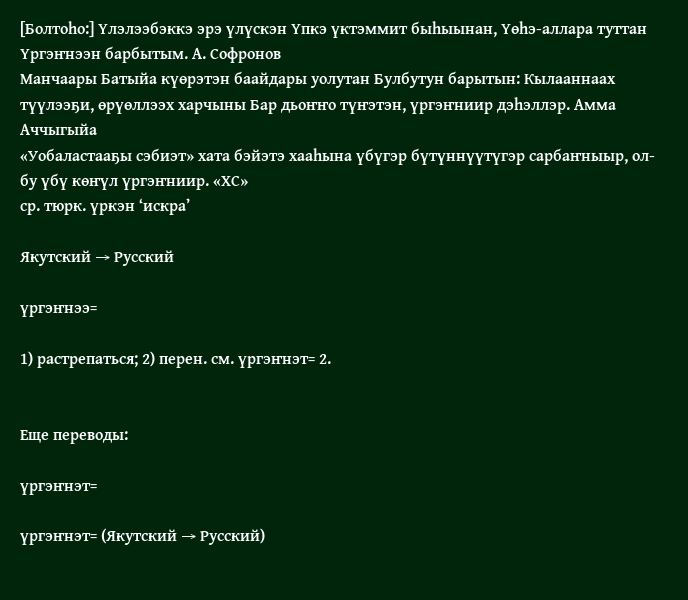[Болтоһо:] Үлэлээбэккэ эрэ үлүскэн Үпкэ үктэммит быһыынан, Үөһэ-аллара туттан Үргэҥнээн барбытым. А. Софронов
Манчаары Батыйа күөрэтэн баайдары уолутан Булбутун барытын: Кылааннаах түүлээҕи, өрүөллээх харчыны Бар дьоҥҥо түҥэтэн, үргэҥниир дэһэллэр. Амма Аччыгыйа
«Уобаластааҕы сэбиэт» хата бэйэтэ хааһына үбүгэр бүтүннүүтүгэр сарбаҥныыр, ол-бу үбү көҥүл үргэҥниир. «ХС»
ср. тюрк. үркэн ‘искра’

Якутский → Русский

үргэҥнээ=

1) растрепаться; 2) перен. см. үргэҥнэт= 2.


Еще переводы:

үргэҥнэт=

үргэҥнэт= (Якутский → Русский)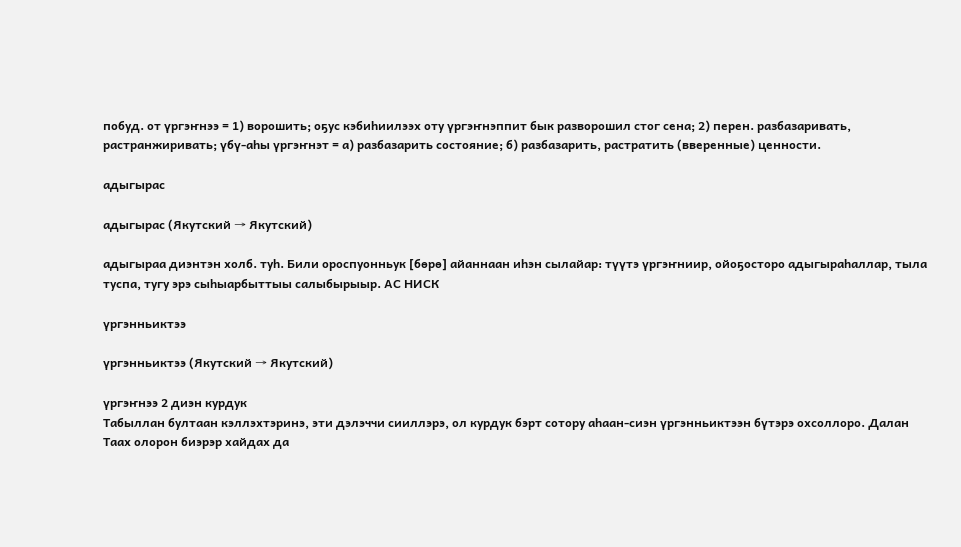побуд. от үргэҥнээ = 1) ворошить; оҕус кэбиһиилээх оту үргэҥнэппит бык разворошил стог сена; 2) перен. разбазаривать, растранжиривать; үбү-аһы үргэҥнэт = а) разбазарить состояние; б) разбазарить, растратить (вверенные) ценности.

адыгырас

адыгырас (Якутский → Якутский)

адыгыраа диэнтэн холб. туһ. Били ороспуонньук [бөрө] айаннаан иһэн сылайар: түүтэ үргэҥниир, ойоҕосторо адыгыраһаллар, тыла туспа, тугу эрэ сыһыарбыттыы салыбырыыр. АС НИСК

үргэнньиктээ

үргэнньиктээ (Якутский → Якутский)

үргэҥнээ 2 диэн курдук
Табыллан бултаан кэллэхтэринэ, эти дэлэччи сииллэрэ, ол курдук бэрт сотору аһаан-сиэн үргэнньиктээн бүтэрэ охсоллоро. Далан
Таах олорон биэрэр хайдах да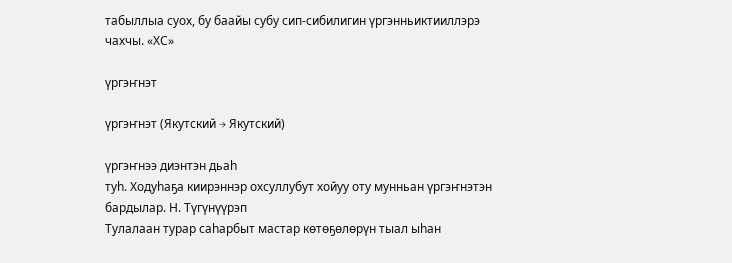табыллыа суох, бу баайы субу сип-сибилигин үргэнньиктииллэрэ чахчы. «ХС»

үргэҥнэт

үргэҥнэт (Якутский → Якутский)

үргэҥнээ диэнтэн дьаһ
туһ. Ходуһаҕа киирэннэр охсуллубут хойуу оту мунньан үргэҥнэтэн бардылар. Н. Түгүнүүрэп
Тулалаан турар саһарбыт мастар көтөҕөлөрүн тыал ыһан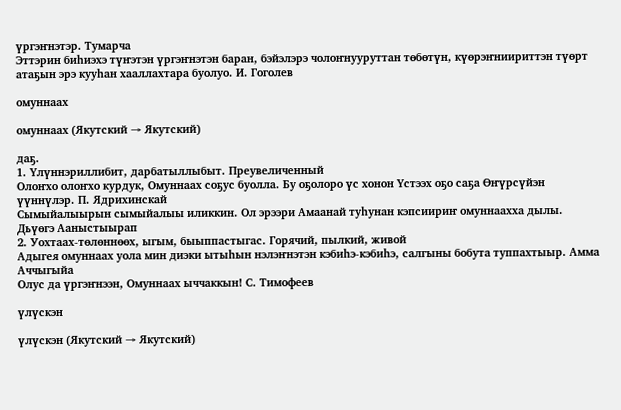үргэҥнэтэр. Тумарча
Эттэрин биһиэхэ түҥэтэн үргэҥнэтэн баран, бэйэлэрэ чолоҥнууруттан төбөтүн, күөрэҥниириттэн түөрт атаҕын эрэ кууһан хааллахтара буолуо. И. Гоголев

омуннаах

омуннаах (Якутский → Якутский)

даҕ.
1. Үлүннэриллибит, дарбатыллыбыт. Преувеличенный
Олоҥхо олоҥхо курдук, Омуннаах соҕус буолла. Бу оҕолоро үс хонон Үстээх оҕо саҕа Өҥүрсүйэн үүннүлэр. П. Ядрихинскай
Сымыйалыырын сымыйалыы иликкин. Ол эрээри Амаанай туһунан кэпсиириҥ омуннаахха дылы. Дьүөгэ Ааныстыырап
2. Уохтаах-төлөннөөх, ыгым, быыппастыгас. Горячий, пылкий, живой
Адыгея омуннаах уола мин диэки ытыһын нэлэҥнэтэн кэбиһэ-кэбиһэ, салгыны бобута туппахтыыр. Амма Аччыгыйа
Олус да үргэҥнээн, Омуннаах ыччаккын! С. Тимофеев

үлүскэн

үлүскэн (Якутский → Якутский)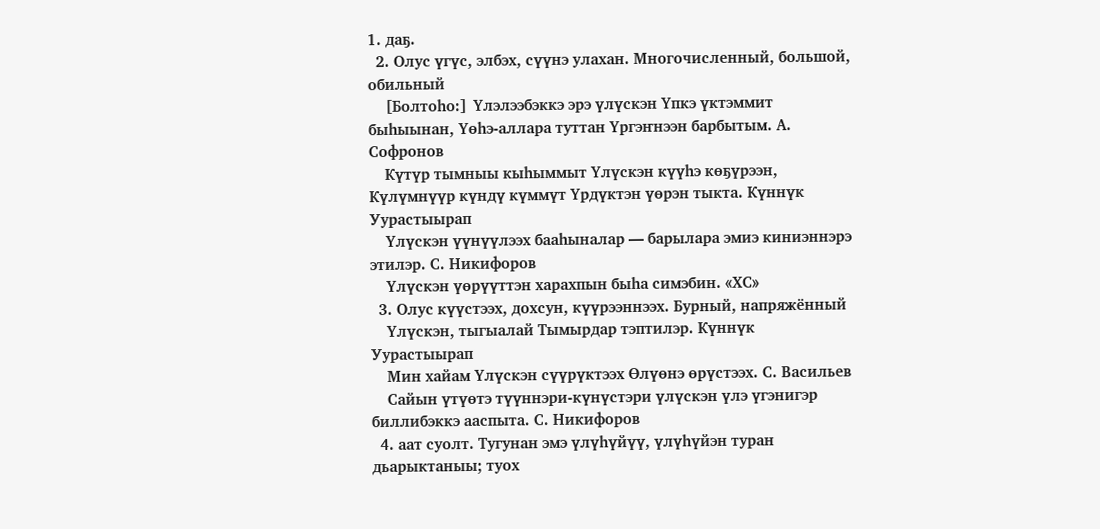1. даҕ.
  2. Олус үгүс, элбэх, сүүнэ улахан. Многочисленный, большой, обильный
    [Болтоһо:] Үлэлээбэккэ эрэ үлүскэн Үпкэ үктэммит быһыынан, Үөһэ-аллара туттан Үргэҥнээн барбытым. А. Софронов
    Күтүр тымныы кыһыммыт Үлүскэн күүһэ көҕүрээн, Күлүмнүүр күндү күммүт Үрдүктэн үөрэн тыкта. Күннүк Уурастыырап
    Үлүскэн үүнүүлээх бааһыналар — барылара эмиэ киниэннэрэ этилэр. С. Никифоров
    Үлүскэн үөрүүттэн харахпын быһа симэбин. «ХС»
  3. Олус күүстээх, дохсун, күүрээннээх. Бурный, напряжённый
    Үлүскэн, тыгыалай Тымырдар тэптилэр. Күннүк Уурастыырап
    Мин хайам Үлүскэн сүүрүктээх Өлүөнэ өрүстээх. С. Васильев
    Сайын үтүөтэ түүннэри-күнүстэри үлүскэн үлэ үгэнигэр биллибэккэ ааспыта. С. Никифоров
  4. аат суолт. Тугунан эмэ үлүһүйүү, үлүһүйэн туран дьарыктаныы; туох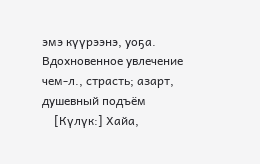эмэ күүрээнэ, уоҕа. Вдохновенное увлечение чем-л., страсть; азарт, душевный подъём
    [Күлүк:] Хайа,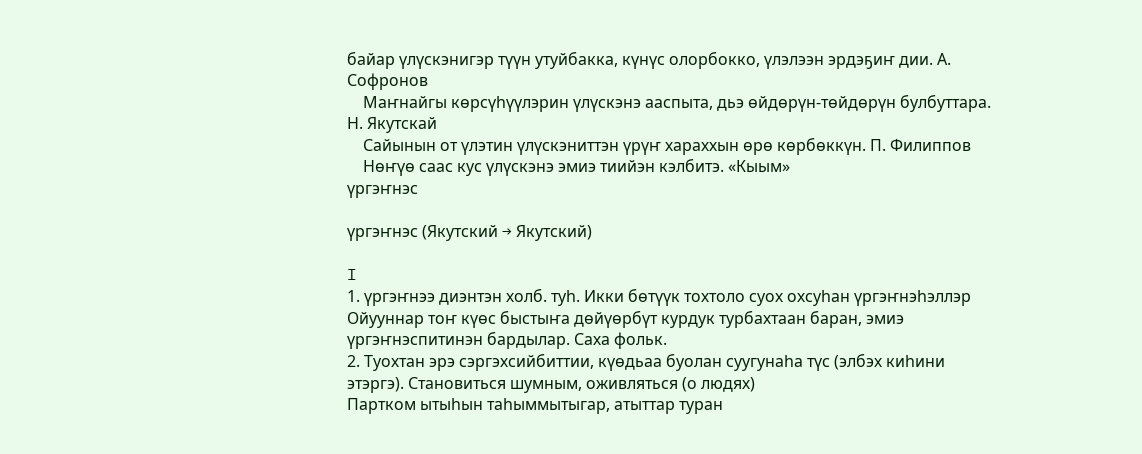байар үлүскэнигэр түүн утуйбакка, күнүс олорбокко, үлэлээн эрдэҕиҥ дии. А. Софронов
    Маҥнайгы көрсүһүүлэрин үлүскэнэ ааспыта, дьэ өйдөрүн-төйдөрүн булбуттара. Н. Якутскай
    Сайынын от үлэтин үлүскэниттэн үрүҥ хараххын өрө көрбөккүн. П. Филиппов
    Нөҥүө саас кус үлүскэнэ эмиэ тиийэн кэлбитэ. «Кыым»
үргэҥнэс

үргэҥнэс (Якутский → Якутский)

I
1. үргэҥнээ диэнтэн холб. туһ. Икки бөтүүк тохтоло суох охсуһан үргэҥнэһэллэр
Ойууннар тоҥ күөс быстыҥа дөйүөрбүт курдук турбахтаан баран, эмиэ үргэҥнэспитинэн бардылар. Саха фольк.
2. Туохтан эрэ сэргэхсийбиттии, күөдьаа буолан суугунаһа түс (элбэх киһини этэргэ). Становиться шумным, оживляться (о людях)
Партком ытыһын таһыммытыгар, атыттар туран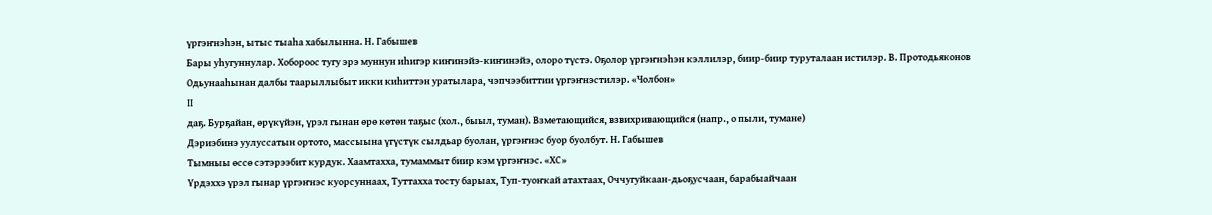үргэҥнэһэн, ытыс тыаһа хабылынна. Н. Габышев
Бары уһугуннулар. Хобороос тугу эрэ муннун иһигэр киҥинэйэ-киҥинэйэ, олоро түстэ. Оҕолор үргэҥнэһэн кэллилэр, биир-биир туруталаан истилэр. В. Протодьяконов
Одьунааһынан далбы таарыллыбыт икки киһиттэн уратылара, чэпчээбиттии үргэҥнэстилэр. «Чолбон»
II
даҕ. Бурҕайан, өрүкүйэн, үрэл гынан өрө көтөн таҕыс (хол., быыл, туман). Взметающийся, взвихривающийся (напр., о пыли, тумане)
Дэриэбинэ уулуссатын ортото, массыына үгүстүк сылдьар буолан, үргэҥнэс буор буолбут. Н. Габышев
Тымныы өссө сэтэрээбит курдук. Хаамтахха, тумаммыт биир кэм үргэҥнэс. «ХС»
Үрдэххэ үрэл гынар үргэҥнэс куорсуннаах, Туттахха тосту барыах, Туп-туоҥкай атахтаах, Оччугуйкаан-дьоҕусчаан, барабыайчаан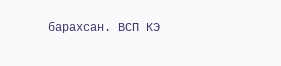барахсан. ВСП КЭ